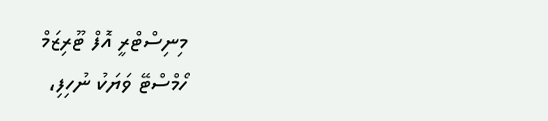މިނިސްޓްރީ އޮފް ޓޫރިޒަމް
ހޯމްސްޓޭ ވަޔަކު ނުހިފި،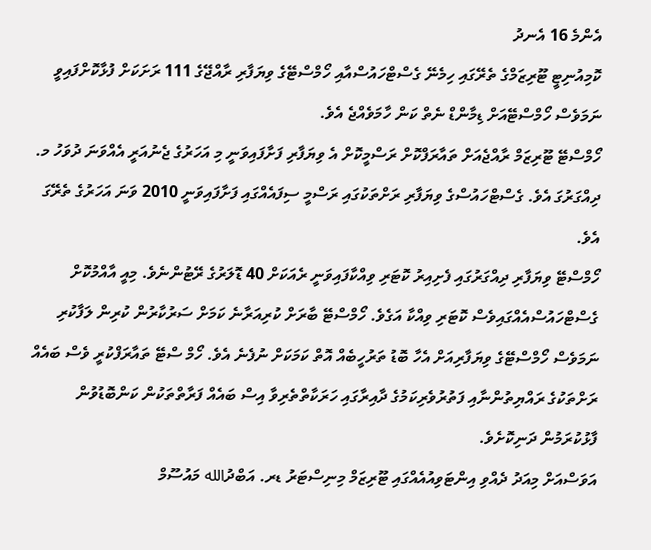އެންމެ 16 އެނދު
ކޮމިއުނިޓީ ޓޫރިޒަމްގެ ތެރޭގައި ހިމެނޭ ގެސްޓްހައުސްއާއި ހޯމްސްޓޭގެ ވިޔަފާރި ރާއްޖޭގެ 111 ރަށަކަށް ފުޅާކޮށްފައިވީ ނަމަވެސް ހޯމްސްޓޭއަށް ޑިމާންޑް ނެތް ކަން ހާމަވެއްޖެ އެވެ.
ހޯމްސްޓޭ ޓޫރިޒަމް ރާއްޖެއަށް ތައާރަފްކޮށް ރަސްމީކޮށް އެ ވިޔަފާރި ފަށާފައިވަނީ މި އަހަރުގެ ޖެނުއަރީ އެއްވަނަ ދުވަހު މ. ދިއްގަރުގަ އެވެ. ގެސްޓްހައުސްގެ ވިޔަފާރި ރަށްތަކުގައި ރަސްމީ ސިފައެއްގައި ފަށާފައިވަނީ 2010 ވަނަ އަހަރުގެ ތެރޭގަ އެވެ.
ހޯމްސްޓޭ ވިޔަފާރި ދިއްގަރުގައި ފެށިއިރު ކޮޓަރި ވިއްކާފައިވަނީ ރެއަކަށް 40 ޑޮލަރުގެ ރޭޓުންނެވެ. މިއީ އާއްމުކޮށް ގެސްޓްހައުސްއެއްގައިވެސް ކޮޓަރި ވިއްކާ އަގެވެ. ހޯމްސްޓޭ ބާރަށް ކުރިއަރާނެ ކަމަށް ސަރުކާރުން ކުރިން ލަފާކުރި ނަމަވެސް ހޯމްސްޓޭގެ ވިޔަފާރިއަށް އެހާ ބޮޑު ތަރުހީބެއް އޮތް ކަމަކަށް ނުފެނެ އެވެ. ހޯމް ސްޓޭ ތައާރަފްކުރީ ވެސް ބައެއް ރަށްތަކުގެ ރައްޔިތުންނާއި ފަތުރުވެރިކަމުގެ ދާއިރާގައި ހަރަކާތްތެރިވާ އިސް ބައެއް ފަރާތްތަކުން ކަންބޮޑުވުން ފާޅުކުރަމުން ދަނިކޮށެވެ.
އަވަސްއަށް މިއަދު ދެއްވި އިންޓަވިއުއެއްގައި ޓޫރިޒަމް މިނިސްޓަރު ޑރ. އަބްދުالله މައުސޫމް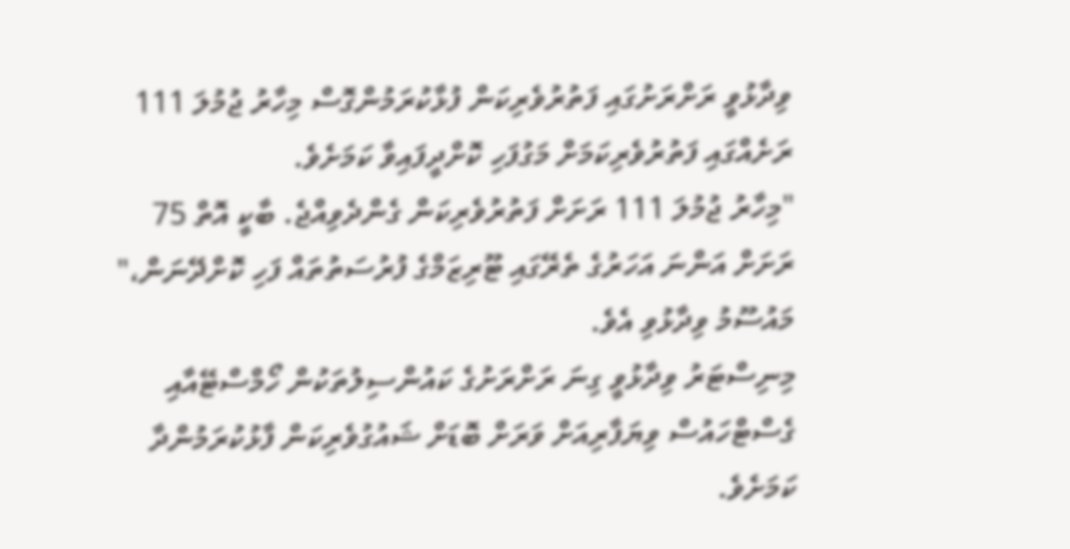ވިދާޅުވީ ރަށްރަށުގައި ފަތުރުވެރިކަން ފުޅާކުރަމުންގޮސް މިހާރު ޖުމުލަ 111 ރަށެއްގައި ފަތުރުވެރިކަމަށް މަގުފަހި ކޮށްދީފައިވާ ކަމަށެވެ.
"މިހާރު ޖުމުލަ 111 ރަށަށް ފަތުރުވެރިކަން ގެންދެވިއްޖެ. ބާކީ އޮތް 75 ރަށަށް އަންނަ އަހަރުގެ ތެރޭގައި ޓޫރިޒަމްގެ ފުރުސަތުތައް ފަހި ކޮށްދޭނަން،" މައުސޫމު ވިދާޅުވި އެވެ.
މިނިސްޓަރު ވިދާޅުވީ ގިނަ ރަށްރަށުގެ ކައުންސިލުތަކުން ހޯމްސްޓޭއާއި ގެސްޓްހައުސް ވިޔަފާރިއަށް ވަރަށް ބޮޑަށް ޝައުގުވެރިކަން ފާޅުކުރަމުންދާ ކަމަށެވެ.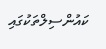ކައުންސިލްތަކުގައި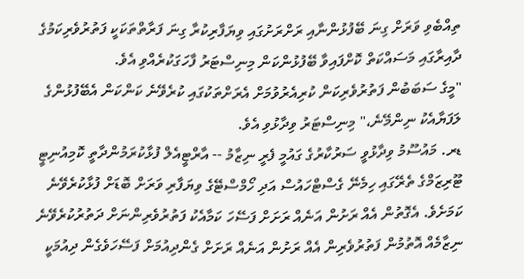ތިއްބެވި ވަރަށް ގިނަ ބޭފުޅުންނާއި ރަށްރަށުގައި ވިޔަފާރިކުރާ ގިނަ ފަރާތްތަކަކީ ފަތުރުވެރިކަމުގެ ދާއިރާގައި މަސައްކަތް ކޮށްފައިވާ ބޭފުޅުންކަން މިނިސްޓަރު ފާހަގަކުރެއްވި އެވެ.
"މީގެ ސަބަބުން ފަތުރުވެރިކަން ކުރިއެރުވުމަށް އެރަށްތަކުގައި ކުރެވޭނެ ކަންކަން އެބޭފުޅުންގެ ލަފަޔާއެކު ނިންމޭނެ،" މިނިސްޓަރު ވިދާޅުވި އެވެ.
ޑރ. މައުސޫމު ވިދާޅުވީ ސަރުކާރުގެ ގައުމީ ފެރީ ނިޒާމު -- އާރްޓީއެލް ފުޅާކުރަމުންދާތީ ކޮމިއުނިޓީ ޓޫރިޒަމްގެ ތެރޭގައި ހިމެނޭ ގެސްޓްހައުސް އަދި ހޯމްސްޓޭގެ ވިޔަފާރި ވަރަށް ބޮޑަށް ފުޅާކުރެވޭނެ ކަމަށެވެ. އެގޮތުން އެއް ރަށުން އަނެއް ރަށަށް ފަސޭހަ ކަމާއެކު ފަތުރުވެރިންނަށް ދަތުރުކުރެވޭނެ ނިޒާމެއް އޮތުމުން ފަތުރުވެރިން އެއް ރަށުން އަނެއް ރަށަށް ގެންދިއުމަށް ފަސޭހަވެގެން ދިއުމަކީ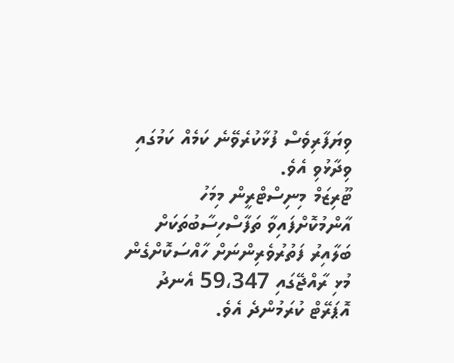ވިޔަފާރިވެސް ފުޅާކުރެވޭނެ ކަމެއް ކަމުގައި ވިދާޅުވި އެވެ.
ޓޫރިޒަމް މިނިސްޓްރީން މިމަހު އާންމުކޮށްފައިވާ ތަފާސްހިސާބުތަކަށް ބަލާއިރު ފަތުރުވެރިންނަށް ހާއްސަކޮށްގެން މުޅި ރާއްޖޭގައި 59،347 އެނދު އޮޕަރޭޓް ކުރަމުންދެ އެވެ.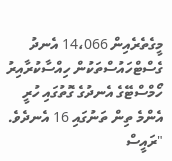މީގެތެރެއިން 14،066 އެނދު ގެސްޓްހައުސްތަކުން ހިއްސާކުރާއިރު ހޯމްސްޓޭގެ އެނދުގެ ގޮތުގައި ހުރީ އެންމެ ތިން ތަނުގައި 16 އެނދެވެ.
"ރައީސް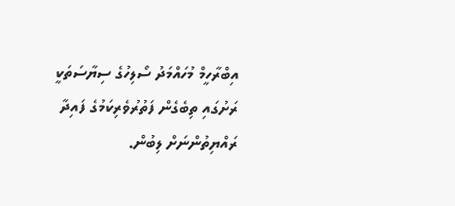އިބްރާހީމް މުހައްމަދު ސޯލިހުގެ ސިޔާސަތަކީ ރަށުގައި ތިބެގެން ފަތުރުވެރިކަމުގެ ފައިދާ ރައްޔިތުންނަށް ލިބުން.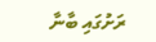ރަށުގައި ބާނާ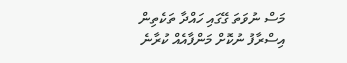މަސް ނުވަތަ ގޭގައި ހައްދާ ތަކެތިން އިސްރާފު ނުކޮށް މަންފާއެއް ކުރާނެ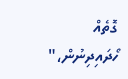ގޮތެއް ހޯދައިދިނުން،"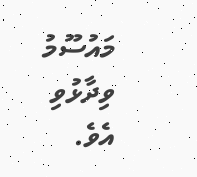މައުސޫމު ވިދާޅުވި އެވެ.